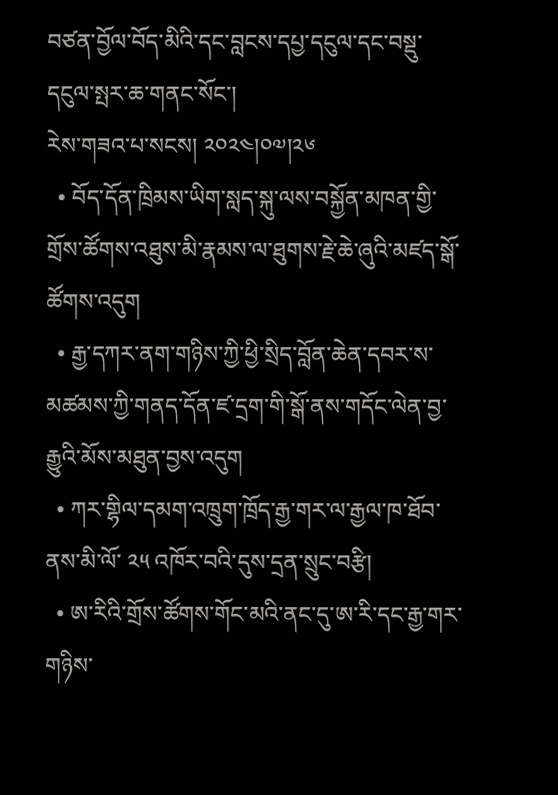བཙན་བྱོལ་བོད་མིའི་དང་བླངས་དཔྱ་དངུལ་དང་བསྡུ་དངུལ་སྤར་ཆ་གནང་སོང་།
རེས་གཟའ་པ་སངས། ༢༠༢༤།༠༧།༢༦
  • བོད་དོན་ཁྲིམས་ཡིག་སླད་སྐུ་ལས་བསྐྱོན་མཁན་གྱི་གྲོས་ཚོགས་འཐུས་མི་རྣམས་ལ་ཐུགས་རྗེ་ཆེ་ཞུའི་མཛད་སྒོ་ཚོགས་འདུག
  • རྒྱ་དཀར་ནག་གཉིས་ཀྱི་ཕྱི་སྲིད་བློན་ཆེན་དབར་ས་མཚམས་ཀྱི་གནད་དོན་ཛ་དྲག་གི་སྒོ་ནས་གདོང་ལེན་བྱ་རྒྱུའི་མོས་མཐུན་བྱས་འདུག
  • ཀར་གྷིལ་དམག་འཁྲུག་ཁྲོད་རྒྱ་གར་ལ་རྒྱལ་ཁ་ཐོབ་ནས་མི་ལོ་ ༢༥ འཁོར་བའི་དུས་དྲན་སྲུང་བརྩི།
  • ཨ་རིའི་གྲོས་ཚོགས་གོང་མའི་ནང་དུ་ཨ་རི་དང་རྒྱ་གར་གཉིས་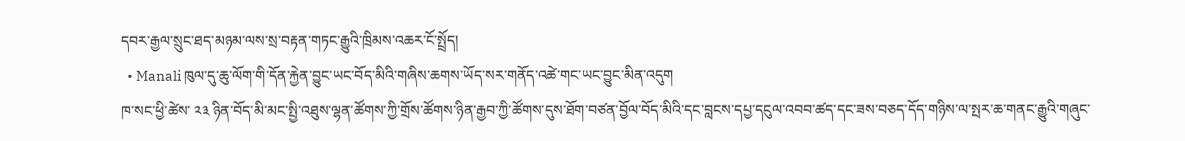དབར་རྒྱལ་སྲུང་ཐད་མཉམ་ལས་སྲ་བརྟན་གཏང་རྒྱུའི་ཁྲིམས་འཆར་ངོ་སྤྲོད།
  • Manali ཁུལ་དུ་ཆུ་ལོག་གི་དོན་རྐྱེན་བྱུང་ཡང་བོད་མིའི་གཞིས་ཆགས་ཡོད་སར་གནོད་འཚེ་གང་ཡང་བྱུང་མིན་འདུག
ཁ་སང་ཕྱི་ཚེས་ ༢༣ ཉིན་བོད་མི་མང་སྤྱི་འཐུས་ལྷན་ཚོགས་ཀྱི་གྲོས་ཚོགས་ཉིན་རྒྱབ་ཀྱི་ཚོགས་དུས་ཐོག་བཙན་བྱོལ་བོད་མིའི་དང་བླངས་དཔྱ་དངུལ་འབབ་ཚད་དང་ཟས་བཅད་དོད་གཉིས་ལ་སྤར་ཆ་གནང་རྒྱུའི་གཞུང་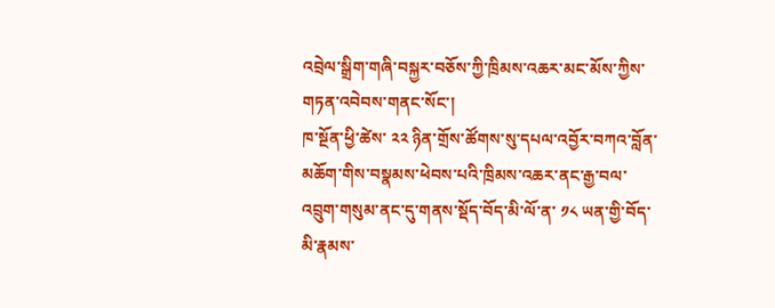འབྲེལ་སྒྲིག་གཞི་བསྐྱར་བཅོས་ཀྱི་ཁྲིམས་འཆར་མང་མོས་ཀྱིས་གཏན་འབེབས་གནང་སོང་།
ཁ་སྔོན་ཕྱི་ཚེས་ ༢༢ ཉིན་གྲོས་ཚོགས་སུ་དཔལ་འབྱོར་བཀའ་བློན་མཆོག་གིས་བསྣམས་ཕེབས་པའི་ཁྲིམས་འཆར་ནང་རྒྱ་བལ་འབྲུག་གསུམ་ནང་དུ་གནས་སྡོད་བོད་མི་ལོ་ན་ ༡༨ ཡན་གྱི་བོད་མི་རྣམས་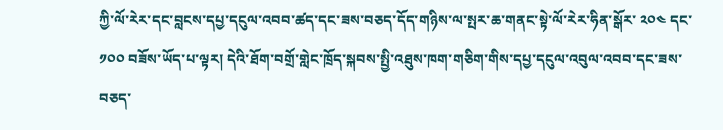ཀྱི་ལོ་རེར་དང་བླངས་དཔྱ་དངུལ་འབབ་ཚད་དང་ཟས་བཅད་དོད་གཉིས་ལ་སྤར་ཆ་གནང་སྟེ་ལོ་རེར་ཧིན་སྒོར་ ༢༠༤ དང་ ༡༠༠ བཟོས་ཡོད་པ་ལྟར། དེའི་ཐོག་བགྲོ་གླེང་ཁྲོད་སྐབས་སྤྱི་འཐུས་ཁག་གཅིག་གིས་དཔྱ་དངུལ་འབུལ་འབབ་དང་ཟས་བཅད་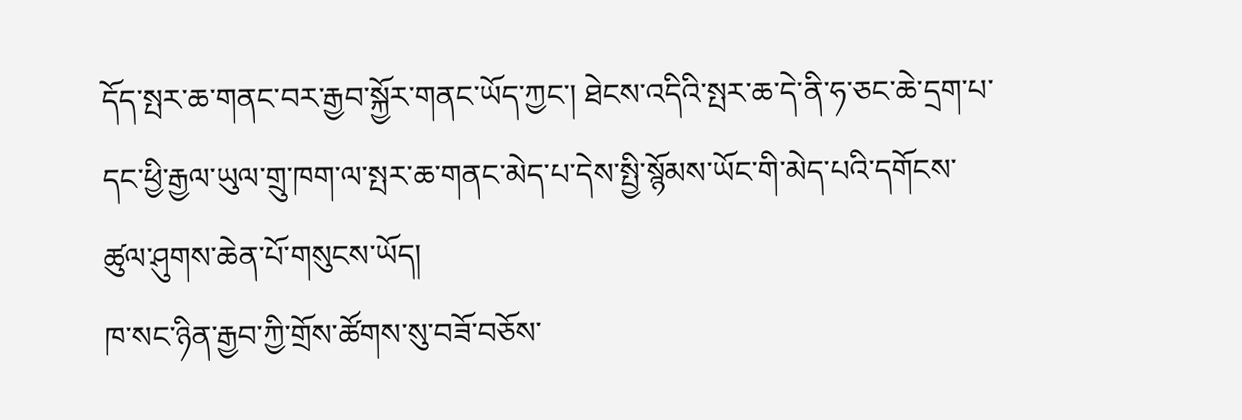དོད་སྤར་ཆ་གནང་བར་རྒྱབ་སྐྱོར་གནང་ཡོད་ཀྱང་། ཐེངས་འདིའི་སྤར་ཆ་དེ་ནི་ཧ་ཅང་ཆེ་དྲག་པ་དང་ཕྱི་རྒྱལ་ཡུལ་གྲུ་ཁག་ལ་སྤར་ཆ་གནང་མེད་པ་དེས་སྤྱི་སྙོམས་ཡོང་གི་མེད་པའི་དགོངས་ཚུལ་ཤུགས་ཆེན་པོ་གསུངས་ཡོད།
ཁ་སང་ཉིན་རྒྱབ་ཀྱི་གྲོས་ཚོགས་སུ་བཟོ་བཅོས་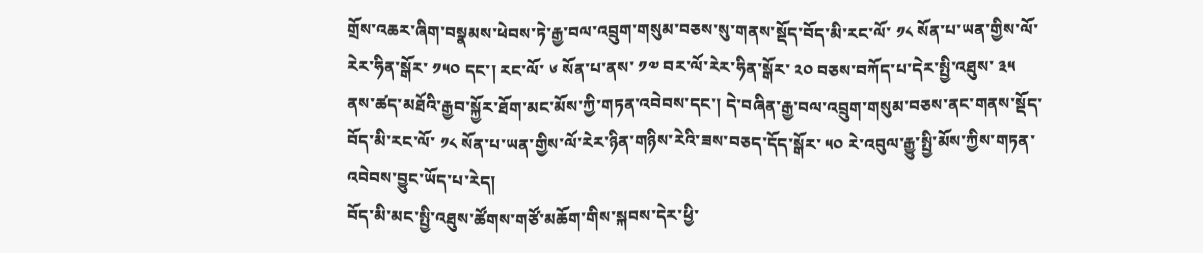གྲོས་འཆར་ཞིག་བསྣམས་ཕེབས་ཏེ་རྒྱ་བལ་འབྲུག་གསུམ་བཅས་སུ་གནས་སྡོད་བོད་མི་རང་ལོ་ ༡༨ སོན་པ་ཡན་གྱིས་ལོ་རེར་ཧིན་སྒོར་ ༡༥༠ དང་། རང་ལོ་ ༦ སོན་པ་ནས་ ༡༧ བར་ལོ་རེར་ཧིན་སྒོར་ ༢༠ བཅས་བཀོད་པ་དེར་སྤྱི་འཐུས་ ༣༥ ནས་ཚད་མཐོའི་རྒྱབ་སྐྱོར་ཐོག་མང་མོས་ཀྱི་གཏན་འབེབས་དང་། དེ་བཞིན་རྒྱ་བལ་འབྲུག་གསུམ་བཅས་ནང་གནས་སྡོད་བོད་མི་རང་ལོ་ ༡༨ སོན་པ་ཡན་གྱིས་ལོ་རེར་ཉིན་གཉིས་རེའི་ཟས་བཅད་དོད་སྒོར་ ༥༠ རེ་འབུལ་རྒྱུ་སྤྱི་མོས་ཀྱིས་གཏན་འབེབས་བྱུང་ཡོད་པ་རེད།
བོད་མི་མང་སྤྱི་འཐུས་ཚོགས་གཙོ་མཆོག་གིས་སྐབས་དེར་ཕྱི་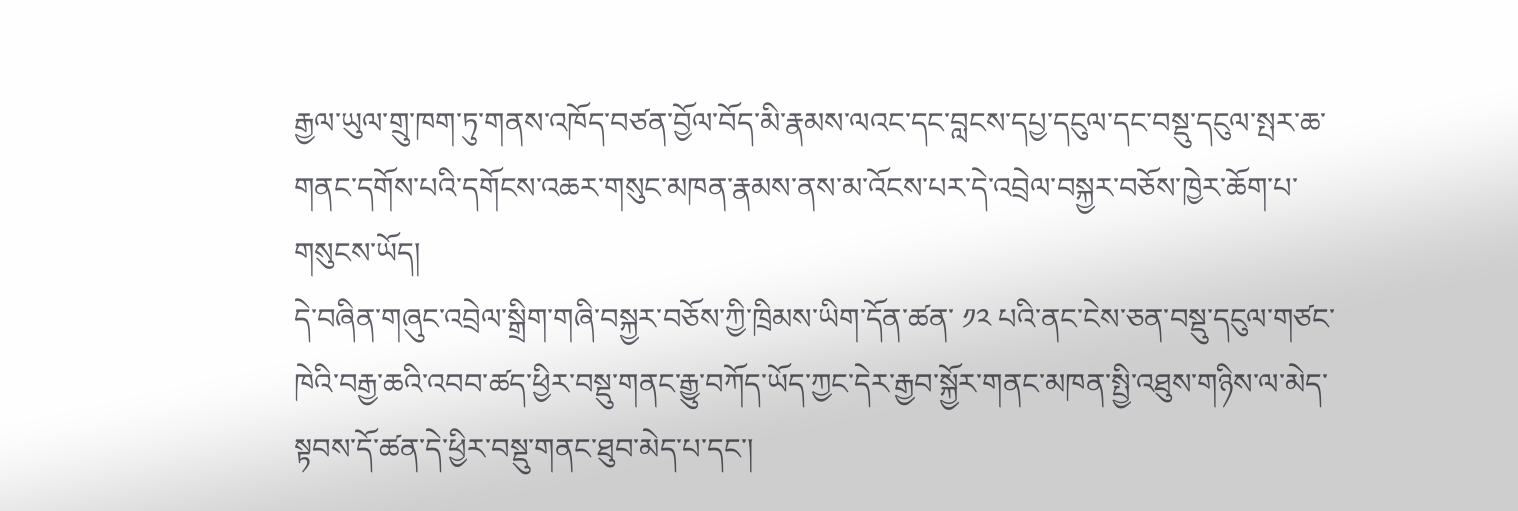རྒྱལ་ཡུལ་གྲུ་ཁག་ཏུ་གནས་འཁོད་བཙན་བྱོལ་བོད་མི་རྣམས་ལའང་དང་བླངས་དཔྱ་དངུལ་དང་བསྡུ་དངུལ་སྤར་ཆ་གནང་དགོས་པའི་དགོངས་འཆར་གསུང་མཁན་རྣམས་ནས་མ་འོངས་པར་དེ་འབྲེལ་བསྐྱར་བཅོས་ཁྱེར་ཆོག་པ་གསུངས་ཡོད།
དེ་བཞིན་གཞུང་འབྲེལ་སྒྲིག་གཞི་བསྐྱར་བཅོས་ཀྱི་ཁྲིམས་ཡིག་དོན་ཚན་ ༡༢ པའི་ནང་ངེས་ཅན་བསྡུ་དངུལ་གཙང་ཁེའི་བརྒྱ་ཆའི་འབབ་ཚད་ཕྱིར་བསྡུ་གནང་རྒྱུ་བཀོད་ཡོད་ཀྱང་དེར་རྒྱབ་སྐྱོར་གནང་མཁན་སྤྱི་འཐུས་གཉིས་ལ་མེད་སྟབས་དོ་ཚན་དེ་ཕྱིར་བསྡུ་གནང་ཐུབ་མེད་པ་དང་།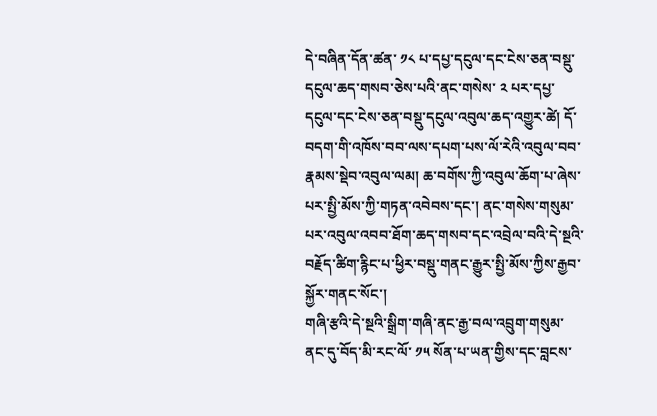དེ་བཞིན་དོན་ཚན་ ༡༨ པ་དཔྱ་དངུལ་དང་ངེས་ཅན་བསྡུ་དངུལ་ཆད་གསབ་ཅེས་པའི་ནང་གསེས་ ༢ པར་དཔྱ་དངུལ་དང་ངེས་ཅན་བསྡུ་དངུལ་འབུལ་ཆད་འགྱུར་ཚེ། དོ་བདག་གི་འཁོས་བབ་ལས་དཔག་པས་ལོ་རེའི་འབུལ་བབ་རྣམས་སྡེབ་འབུལ་ལམ། ཆ་བགོས་ཀྱི་འབུལ་ཆོག་པ་ཞེས་པར་སྤྱི་མོས་ཀྱི་གཏན་འབེབས་དང་། ནང་གསེས་གསུམ་པར་འབུལ་འབབ་ཐོག་ཆད་གསབ་དང་འབྲེལ་བའི་དེ་སྔའི་བརྗོད་ཚིག་རྙིང་པ་ཕྱིར་བསྡུ་གནང་རྒྱུར་སྤྱི་མོས་ཀྱིས་རྒྱབ་སྐྱོར་གནང་སོང་།
གཞི་རྩའི་དེ་སྔའི་སྒྲིག་གཞི་ནང་རྒྱ་བལ་འབྲུག་གསུམ་ནང་དུ་བོད་མི་རང་ལོ་ ༡༥ སོན་པ་ཡན་གྱིས་དང་བླངས་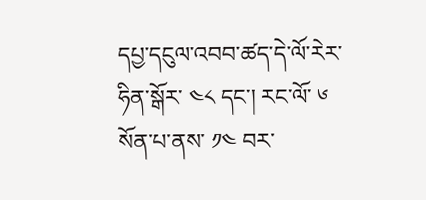དཔྱ་དངུལ་འབབ་ཚད་དེ་ལོ་རེར་ཧིན་སྒོར་ ༤༨ དང་། རང་ལོ་ ༦ སོན་པ་ནས་ ༡༤ བར་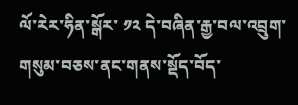ལོ་རེར་ཧིན་སྒོར་ ༡༢ དེ་བཞིན་རྒྱ་བལ་འབྲུག་གསུམ་བཅས་ནང་གནས་སྡོད་བོད་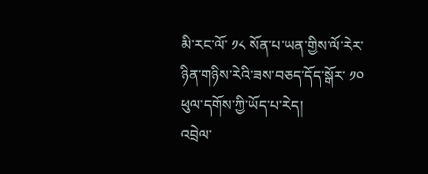མི་རང་ལོ་ ༡༨ སོན་པ་ཡན་གྱིས་ལོ་རེར་ཉིན་གཉིས་རེའི་ཟས་བཅད་དོད་སྒོར་ ༡༠ ཕུལ་དགོས་ཀྱི་ཡོད་པ་རེད།
འབྲེལ་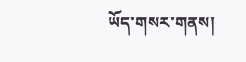ཡོད་གསར་གནས།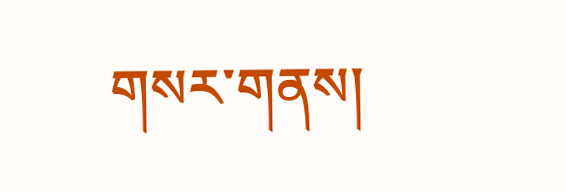གསར་གནས།